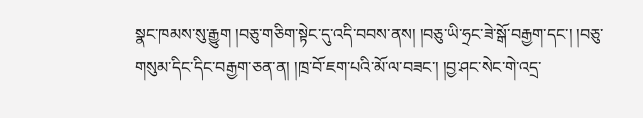སྣང་ཁམས་སུ་རྒྱུག །བཅུ་གཅིག་སྟེང་དུ་འདི་བབས་ནས། །བཅུ་ཡི་ཧྲང་ཟེ་སྒོ་བརྒྱག་དང་། །བཅུ་གསུམ་དིང་དིང་བརྒྱག་ཅན་ན། །ཁྲ་བོ་ཇག་པའི་མོ་ལ་བཟང་། །བྱ་ཤང་སེང་གེ་འདྲ་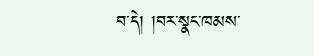བ་དེ། །བར་སྣང་ཁམས་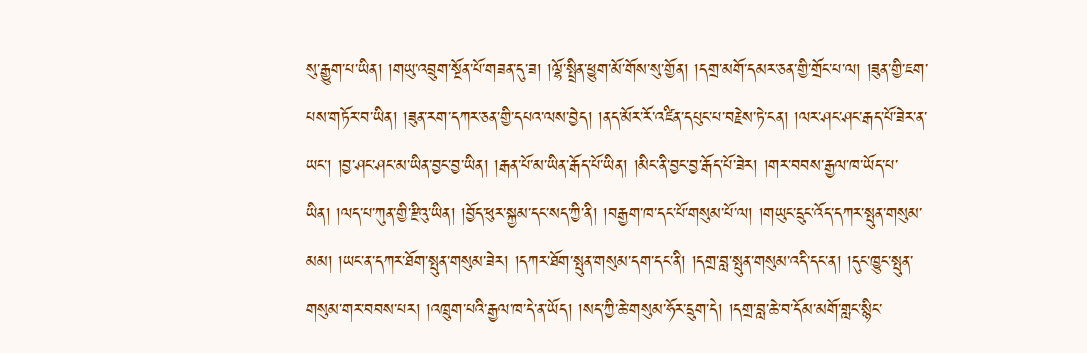སུ་རྒྱུག་པ་ཡིན། །གཡུ་འབྲུག་སྔོན་པོ་གཟན་དུ་ཟ། །ལྷོ་སྤྲིན་ཕྱུག་མོ་གོས་སུ་གྱོན། །དགྲ་མགོ་དམར་ཅན་གྱི་གྲོང་པ་ལ། །ཟུན་གྱི་ཇག་པས་གཏོར་བ་ཡིན། །ཟུན་རག་དཀར་ཅན་གྱི་དཔའ་ལས་བྱེད། །ནད་མོར་རོ་འཛིན་དཔུང་པ་བརྗེས་ཏེ་ངན། །ལར་ཤང་ཤང་རྒད་པོ་ཟེར་ན་ཡང་། །བྱ་ཤང་ཤང་མ་ཡིན་བྱང་བྱ་ཡིན། །རྒན་པོ་མ་ཡིན་རྒོད་པོ་ཡིན། །མིང་ནི་བྱང་བྱ་རྒོད་པོ་ཟེར། །གར་བབས་རྒྱལ་ཁ་ཡོད་པ་ཡིན། །ལད་པ་ཀུན་གྱི་རྫིའུ་ཡིན། །བྱོད་ཕུར་སྐྱམ་དང་སད་ཀྱི་ནི། །བརྒྱག་ཁ་དང་པོ་གསུམ་པོ་ལ། །གཡུང་དྲུང་འོད་དཀར་སྤུན་གསུམ་མམ། །ཡང་ན་དཀར་ཐོག་སྤུན་གསུམ་ཟེར། །དཀར་ཐོག་སྤུན་གསུམ་དག་དང་ནི། །དགྲ་བླ་སྤུན་གསུམ་འདི་དང་ན། །དུང་ཁྱུང་སྤུན་གསུམ་གར་བབས་པར། །འཁྲུག་པའི་རྒྱལ་ཁ་དེ་ན་ཡོད། །སད་ཀྱི་ཆེ་གསུམ་ཧོར་དྲུག་དེ། །དགྲ་བླ་ཆེ་བ་དོམ་མགོ་གླང་སྙིང་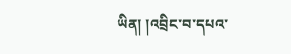ཡིན། །འབྲིང་བ་དཔའ་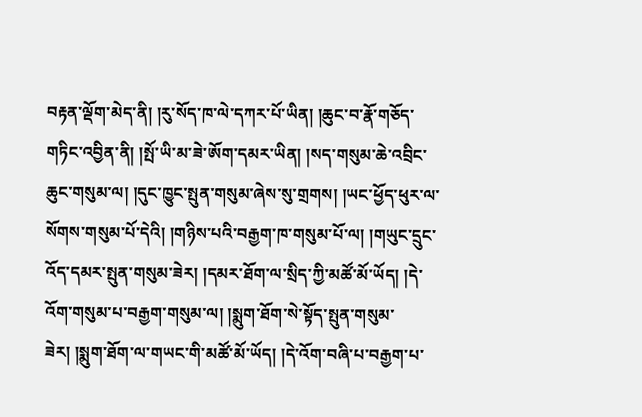བརྟན་ལྡོག་མེད་ནི། །རུ་སོད་ཁ་ལེ་དཀར་པོ་ཡིན། །ཆུང་བ་རྣོ་གཅོད་གཏིང་འབྱིན་ནི། །སྤོ་ཡི་མ་ཟེ་ཨོག་དམར་ཡིན། །སད་གསུམ་ཆེ་འབྲིང་ཆུང་གསུམ་ལ། །དུང་ཁྱུང་སྤུན་གསུམ་ཞེས་སུ་གྲགས། །ཡང་ཕྱོད་ཕུར་ལ་སོགས་གསུམ་པོ་དེའི། །གཉིས་པའི་བརྒྱག་ཁ་གསུམ་པོ་ལ། །གཡུང་དྲུང་འོད་དམར་སྤུན་གསུམ་ཟེར། །དམར་ཐོག་ལ་སྲིད་ཀྱི་མཚོ་མོ་ཡོད། །དེ་འོག་གསུམ་པ་བརྒྱག་གསུམ་ལ། །སྨུག་ཐོག་སེ་སྟོད་སྤུན་གསུམ་ཟེར། །སྨུག་ཐོག་ལ་གཡང་གི་མཚོ་མོ་ཡོད། །དེ་འོག་བཞི་པ་བརྒྱག་པ་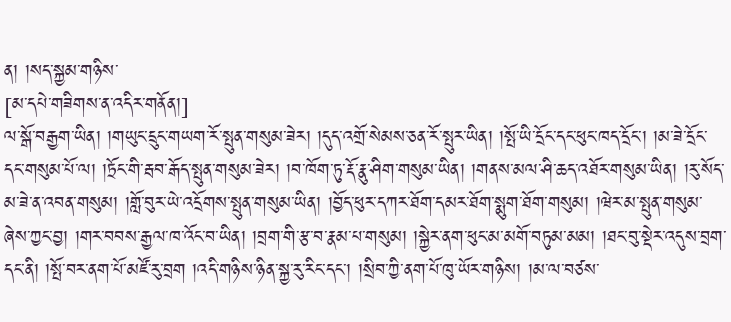ན། །སད་སྐྱམ་གཉིས་
[མ་དཔེ་གཟིགས་ན་འདིར་གནོན།]
ལ་སྒོ་བརྒྱག་ཡིན། །གཡུང་དྲུང་གཡག་རོ་སྤུན་གསུམ་ཟེར། །དུད་འགྲོ་སེམས་ཅན་རོ་སྤུར་ཡིན། །སྤོ་ཡི་དྲོང་དང་ཕུང་ཁད་དྲོང་། །མ་ཟེ་དྲོང་དང་གསུམ་པོ་ལ། །ཏྲོང་གི་རྦབ་རྒོད་སྤུན་གསུམ་ཟེར། །བ་ཁོག་ཏུ་རྡོ་རྣུ་ཤིག་གསུམ་ཡིན། །གནས་མལ་ཤི་ཆད་འཐོར་གསུམ་ཡིན། །རུ་སོད་མ་ཟེ་ན་འབན་གསུམ། །གློ་བུར་ཡེ་འདྲོགས་སྤུན་གསུམ་ཡིན། །བྱོད་ཕུར་དཀར་ཐོག་དམར་ཐོག་སྨུག་ཐོག་གསུམ། །ཝེར་མ་སྤུན་གསུམ་ཞེས་ཀྱང་བྱ། །གར་བབས་རྒྱལ་ཁ་འོང་བ་ཡིན། །བྲག་གི་རྩ་བ་རྣམ་པ་གསུམ། །སྐྱེར་ནག་ཕུང་མ་མགོ་བཏུམ་མམ། །ཐང་བུ་སྡེར་འདུས་བྲག་དང་ནི། །སྤོ་བར་ནག་པོ་མཛོ་རུ་བྲག །འདི་གཉིས་ཉིན་སྐྱ་རུ་རིང་དང་། །སྲིབ་ཀྱི་ནག་པོ་ཁུ་ཡོར་གཉིས། །མ་ལ་བཙས་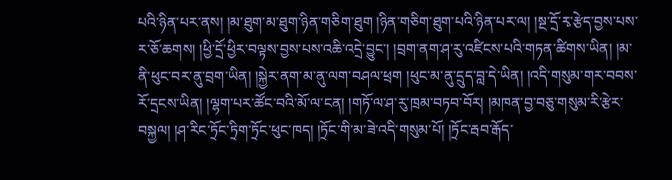པའི་ཉིན་པར་ནས། །མ་ཐུག་མ་ཐུག་ཉིན་གཅིག་ཐུག །ཉིན་གཅིག་ཐུག་པའི་ཉིན་པར་ལ། །སྔ་དྲོ་རྭ་རྩེད་བྱས་པས་ར་ཅོ་ཆགས། །ཕྱི་དྲོ་ཕྱིར་བལྟས་བྱས་པས་འཆི་འདྲེ་བྱུང་། །བྲག་ནག་ཤ་རུ་འཛིངས་པའི་གཏན་ཚིགས་ཡིན། །མ་ནི་ཕུང་བར་ནུ་བྲག་ཡིན། །སྐྱེར་ནག་མ་ནུ་ལག་བཤལ་ཕྲག །ཕུང་མ་ནུ་དྲུད་བླ་དེ་ཡིན། །འདི་གསུམ་གར་བབས་རོ་དྲངས་ཡིན། །ལྷག་པར་ཚོང་བའི་མོ་ལ་ངན། །གཏོ་ལ་ཤ་རུ་ཁྲམ་བཏབ་བོར། །མཁན་བྱ་བཅུ་གསུམ་རི་རྩེར་བསྐྱལ། །ཤ་རིང་ཏྲོང་ཏྲིག་ཏྲོང་ཕུང་ཁད། །ཏྲོང་གི་མ་ཟེ་འདི་གསུམ་པོ། །ཏྲོང་རྦབ་རྒོད་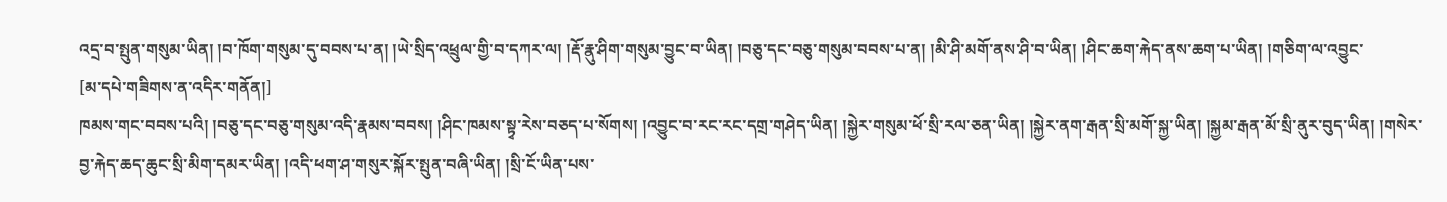འདྲ་བ་སྤུན་གསུམ་ཡིན། །བ་ཁོག་གསུམ་དུ་བབས་པ་ན། །ཡེ་སྲིད་འཕྲུལ་གྱི་བ་དཀར་ལ། །རྡོ་རྣུ་ཤིག་གསུམ་བྱུང་བ་ཡིན། །བཅུ་དང་བཅུ་གསུམ་བབས་པ་ན། །མི་ཤི་མགོ་ནས་ཤི་བ་ཡིན། །ཤིང་ཆག་རྐེད་ནས་ཆག་པ་ཡིན། །གཅིག་ལ་འབྱུང་
[མ་དཔེ་གཟིགས་ན་འདིར་གནོན།]
ཁམས་གང་བབས་པའི། །བཅུ་དང་བཅུ་གསུམ་འདི་རྣམས་བབས། །ཤིང་ཁམས་སྟྭ་རེས་བཅད་པ་སོགས། །འབྱུང་བ་རང་རང་དགྲ་གཤེད་ཡིན། །སྐྱེར་གསུམ་ཕོ་སྲི་རལ་ཅན་ཡིན། །སྐྱེར་ནག་རྒན་སྲི་མགོ་སྐྱ་ཡིན། །སྐྱམ་རྒན་མོ་སྲི་ནུར་བུད་ཡིན། །གསེར་བྱ་རྐེད་ཆད་ཆུང་སྲི་མིག་དམར་ཡིན། །འདི་ཕག་ཤ་གསུར་སྐོར་སྤུན་བཞི་ཡིན། །སྲི་ངོ་ཡིན་པས་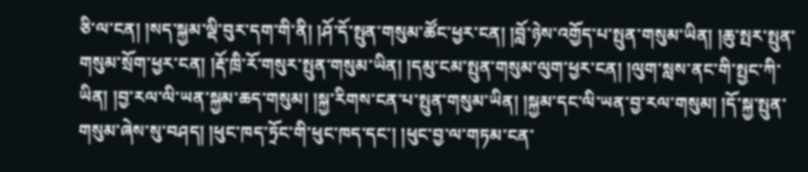ཅི་ལ་ངན། །སད་སྐྱམ་ལྡི་བུར་དག་གི་ནི། །ཤོ་དོ་སྤུན་གསུམ་ཚོང་ཕྱར་ངན། །བློ་ཉེས་འགྱོད་པ་སྤུན་གསུམ་ཡིན། །ཆུ་སྤར་སྤུན་གསུམ་སྲོག་ཕྱར་ངན། །རྡོ་ཁྲི་རོ་གསུར་སྤུན་གསུམ་ཡིན། །དམུ་ངམ་སྤུན་གསུམ་ལུག་ཕྱར་ངན། །ལུག་སླས་ནང་གི་སྤྱང་ཀི་ཡིན། །བྱ་རལ་ལི་ཡན་སྐྱམ་ཆད་གསུམ། །སྐྱ་རིགས་ངན་པ་སྤུན་གསུམ་ཡིན། །སྐྱམ་དང་ལི་ཡན་བྱ་རལ་གསུམ། །དོ་སྐྱ་སྤུན་གསུམ་ཞེས་སུ་བཤད། །ཕུང་ཁད་ཏྲོང་གི་ཕུང་ཁད་དང་། །ཕུང་བྱ་ལ་གཏམ་ངན་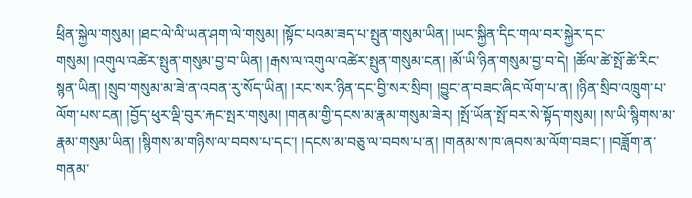ཕྲིན་སྐྱེལ་གསུམ། །ཐང་ལེ་ལི་ཡན་ཤག་ལེ་གསུམ། །སྟོང་པའམ་ཟད་པ་སྤུན་གསུམ་ཡིན། །ཡང་སྐྱིན་དིང་གལ་བར་སྐྱེར་དང་གསུམ། །འགུལ་འཚེར་སྤུན་གསུམ་བྱ་བ་ཡིན། །རྒས་ལ་འགུལ་འཚེར་སྤུན་གསུམ་ངན། །མོ་ཡི་ཉིན་གསུམ་བྱ་བ་དེ། །ཚོལ་ཚེ་སྤོ་ཚེ་རིང་སྙན་ཡིན། །སྲུབ་གསུམ་མ་ཟེ་ན་འབན་རུ་སོད་ཡིན། །རང་སར་ཉིན་དང་བྱི་སར་སྲིབ། །བྱུང་ན་བཟང་ཞིང་ལོག་པ་ན། །ཉིན་སྲིབ་འཁྲུག་པ་ལོག་པས་ངན། །བྱོད་ཕུར་ལྡི་བུར་རྐང་སྤར་གསུམ། །གནམ་གྱི་དངས་མ་རྣམ་གསུམ་ཟེར། །སྤོ་ཡོན་སྤོ་བར་སེ་སྟོད་གསུམ། །ས་ཡི་སྙིགས་མ་རྣམ་གསུམ་ཡིན། །སྙིགས་མ་གཉིས་ལ་བབས་པ་དང་། །དངས་མ་བཅུ་ལ་བབས་པ་ན། །གནམ་ས་ཁ་ཞབས་མ་ལོག་བཟང་། །བཟློག་ན་གནམ་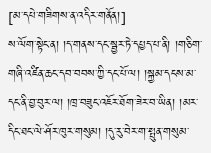[མ་དཔེ་གཟིགས་ན་འདིར་གནོན།]
ས་ལོག་སྟེང་ན། །ད་གནས་དང་སྦྱར་ཏེ་དཔྱད་པ་ནི། །གཅིག་གཞི་འཛིན་ཆང་དབ་བབས་ཀྱི་དང་པོ་ལ། །སྐྱམ་དངས་མ་དང་ནི་བྱ་བུར་ལ། །ཁྲ་བཟུང་འཇོར་ཐོག་ཟེར་བ་ཡིན། །མར་དིང་ཐང་ལེ་ཤོར་ཁུར་གསུམ། །དུ་རུ་བེར་ག་སྤུན་གསུམ་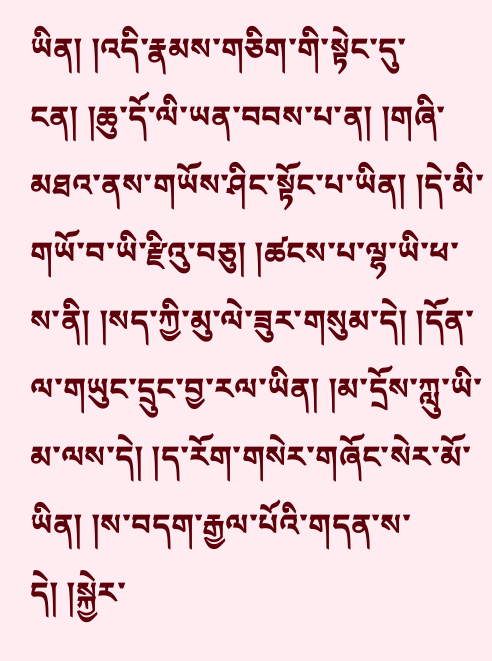ཡིན། །འདི་རྣམས་གཅིག་གི་སྟེང་དུ་ངན། །ཆུ་དོ་ལི་ཡན་བབས་པ་ན། །གཞི་མཐའ་ནས་གཡོས་ཤིང་སྟོང་པ་ཡིན། །དེ་མི་གཡོ་བ་ཡི་རྫིའུ་བཅུ། །ཚངས་པ་ལྷ་ཡི་ཕ་ས་ནི། །སད་ཀྱི་མུ་ལེ་ཟུར་གསུམ་དེ། །དོན་ལ་གཡུང་དྲུང་བྱ་རལ་ཡིན། །མ་དྲོས་ཀླུ་ཡི་མ་ལས་དེ། །ད་རོག་གསེར་གཞོང་སེར་མོ་ཡིན། །ས་བདག་རྒྱལ་པོའི་གདན་ས་དེ། །སྐྱེར་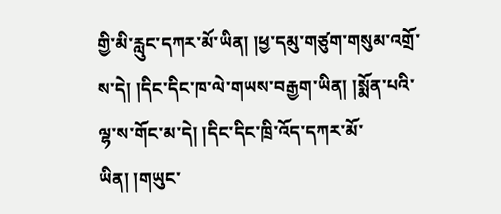གྱི་མི་རླུང་དཀར་མོ་ཡིན། །ཕྱ་དམུ་གཙུག་གསུམ་འགྲོ་ས་དེ། །དིང་དིང་ཁ་ལེ་གཡས་བརྒྱག་ཡིན། །སྨོན་པའི་ལྷ་ས་གོང་མ་དེ། །དིང་དིང་ཁྲི་འོད་དཀར་མོ་ཡིན། །གཡུང་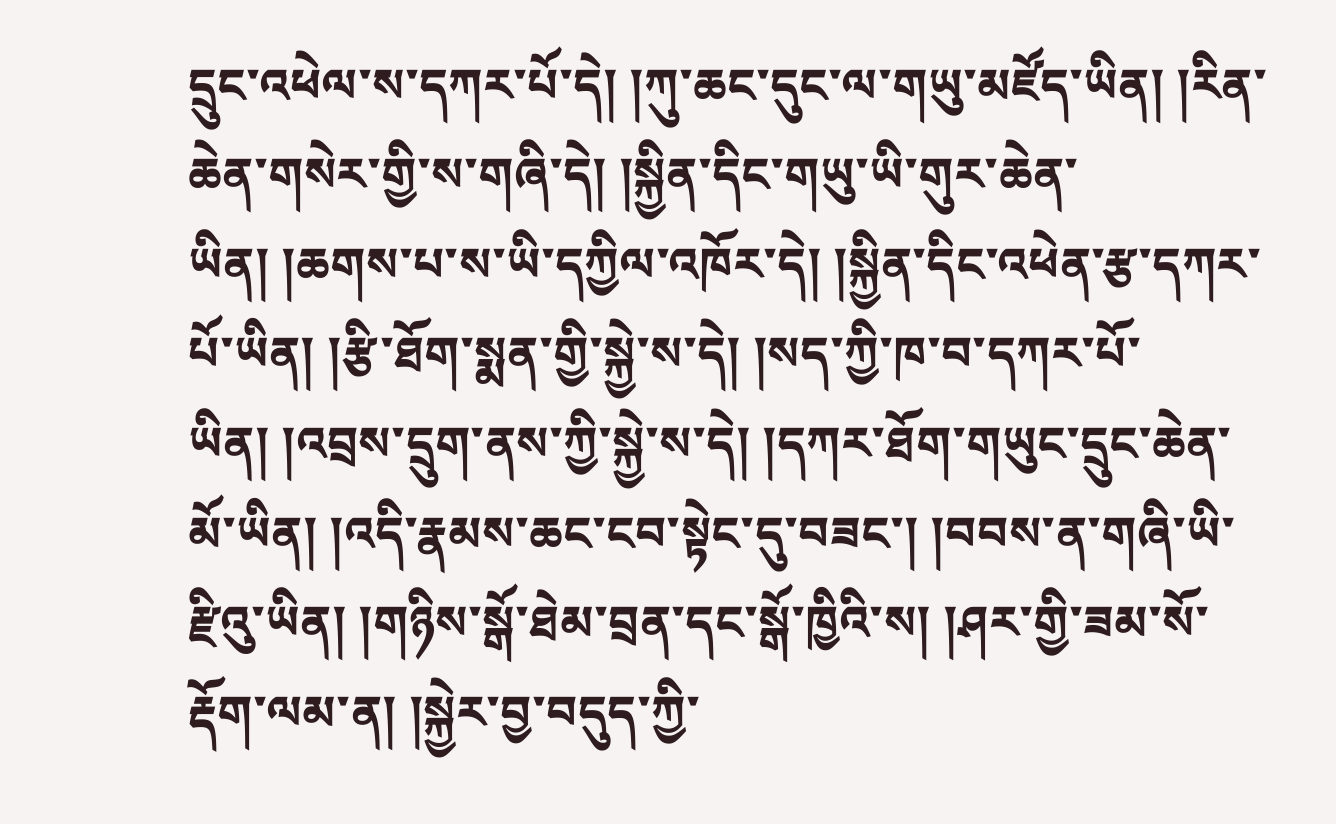དྲུང་འཕེལ་ས་དཀར་པོ་དེ། །ཀུ་ཆང་དུང་ལ་གཡུ་མཛོད་ཡིན། །རིན་ཆེན་གསེར་གྱི་ས་གཞི་དེ། །སྐྱིན་དིང་གཡུ་ཡི་གུར་ཆེན་ཡིན། །ཆགས་པ་ས་ཡི་དཀྱིལ་འཁོར་དེ། །སྐྱིན་དིང་འཕེན་རྩ་དཀར་པོ་ཡིན། །རྩི་ཐོག་སྨན་གྱི་སྐྱེ་ས་དེ། །སད་ཀྱི་ཁ་བ་དཀར་པོ་ཡིན། །འབྲས་དྲུག་ནས་ཀྱི་སྐྱེ་ས་དེ། །དཀར་ཐོག་གཡུང་དྲུང་ཆེན་མོ་ཡིན། །འདི་རྣམས་ཆང་ངབ་སྟེང་དུ་བཟང་། །བབས་ན་གཞི་ཡི་རྫིའུ་ཡིན། །གཉིས་སྒོ་ཐེམ་བྲན་དང་སྒོ་ཁྱིའི་ས། །ཤར་གྱི་ཟམ་སོ་རྡོག་ལམ་ན། །སྐྱེར་བྱ་བདུད་ཀྱི་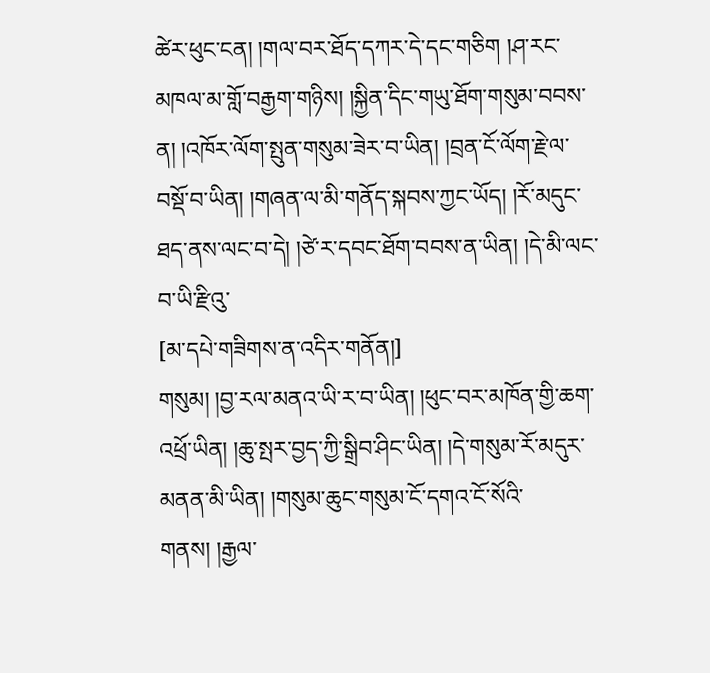ཚེར་ཕུང་ངན། །གལ་བར་ཐོད་དཀར་དེ་དང་གཅིག །ཤ་རང་མཁལ་མ་གློ་བརྒྱག་གཉིས། །སྐྱིན་དིང་གཡུ་ཐོག་གསུམ་བབས་ན། །འཁོར་ལོག་སྤུན་གསུམ་ཟེར་བ་ཡིན། །བྲན་ངོ་ལོག་རྗེ་ལ་བསྡོ་བ་ཡིན། །གཞན་ལ་མི་གནོད་སྐབས་ཀྱང་ཡོད། །རོ་མདུང་ཐད་ནས་ལང་བ་དེ། །ཙེ་ར་དབང་ཐོག་བབས་ན་ཡིན། །དེ་མི་ལང་བ་ཡི་རྫིའུ་
[མ་དཔེ་གཟིགས་ན་འདིར་གནོན།]
གསུམ། །བྱ་རལ་མནའ་ཡི་ར་བ་ཡིན། །ཕུང་བར་མཁོན་གྱི་ཆག་འཕྲོ་ཡིན། །ཆུ་སྤར་བྱད་ཀྱི་སྒྲིབ་ཤིང་ཡིན། །དེ་གསུམ་རོ་མདུར་མནན་མི་ཡིན། །གསུམ་ཆུང་གསུམ་ངོ་དགའ་ངོ་སོའི་གནས། །རྒྱལ་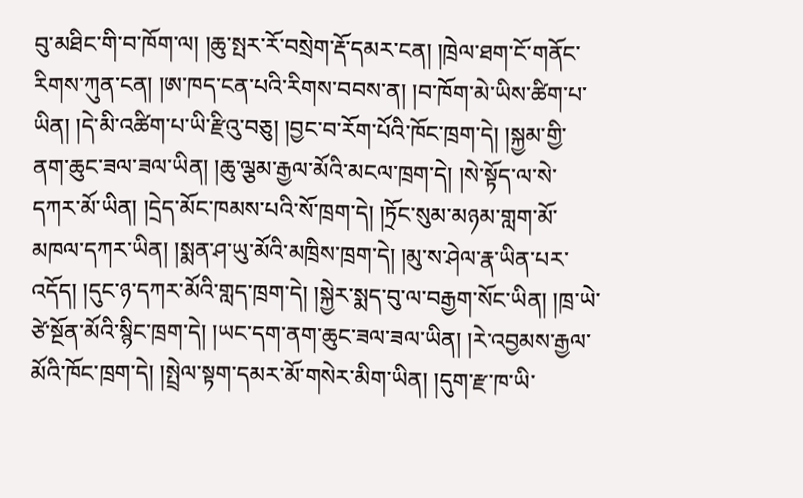བུ་མཐིང་གི་བ་ཁོག་ལ། །ཆུ་སྤར་རོ་བསྲེག་རྡོ་དམར་ངན། །ཁྲེལ་ཐག་ངོ་གནོང་རིགས་ཀུན་ངན། །ཨ་ཁད་ངན་པའི་རིགས་བབས་ན། །བ་ཁོག་མེ་ཡིས་ཚིག་པ་ཡིན། །དེ་མི་འཚིག་པ་ཡི་རྫིའུ་བཅུ། །བྱང་བ་རོག་པོའི་ཁོང་ཁྲག་དེ། །སྐྱམ་གྱི་ནག་ཆུང་ཟལ་ཟལ་ཡིན། །ཆུ་ལྕམ་རྒྱལ་མོའི་མངལ་ཁྲག་དེ། །སེ་སྟོད་ལ་སེ་དཀར་མོ་ཡིན། །དྲེད་མོང་ཁམས་པའི་སོ་ཁྲག་དེ། །ཏྲོང་སུམ་མཉམ་གླག་མོ་མཁལ་དཀར་ཡིན། །སྨན་ཤ་ཡུ་མོའི་མཁྲིས་ཁྲག་དེ། །མུ་ས་ཤེལ་རྣ་ཡིན་པར་འདོད། །དུང་ཉ་དཀར་མོའི་གླད་ཁྲག་དེ། །སྐྱེར་སྨད་བུ་ལ་བརྒྱག་སོང་ཡིན། །ཁྲ་ཡེ་ཙེ་སྔོན་མོའི་སྙིང་ཁྲག་དེ། །ཡང་དག་ནག་ཆུང་ཟལ་ཟལ་ཡིན། །རེ་འབྱམས་རྒྱལ་མོའི་ཁོང་ཁྲག་དེ། །སྤྲེལ་སྟག་དམར་མོ་གསེར་མིག་ཡིན། །དུག་རྫ་ཁ་ཡི་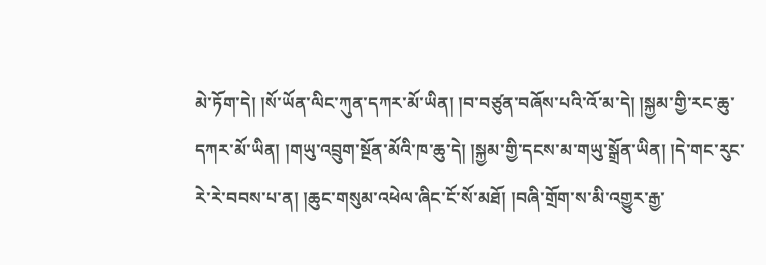མེ་ཏོག་དེ། །སོ་ཡོན་ལིང་ཀུན་དཀར་མོ་ཡིན། །བ་བཙུན་བཞོས་པའི་འོ་མ་དེ། །སྐྱམ་གྱི་རང་ཆུ་དཀར་མོ་ཡིན། །གཡུ་འབྲུག་སྔོན་མོའི་ཁ་ཆུ་དེ། །སྐྱམ་གྱི་དངས་མ་གཡུ་སྒྲོན་ཡིན། །དེ་གང་རུང་རེ་རེ་བབས་པ་ན། །ཆུང་གསུམ་འཕེལ་ཞིང་ངོ་སོ་མཐོ། །བཞི་གྲོག་ས་མི་འགྱུར་རྒྱ་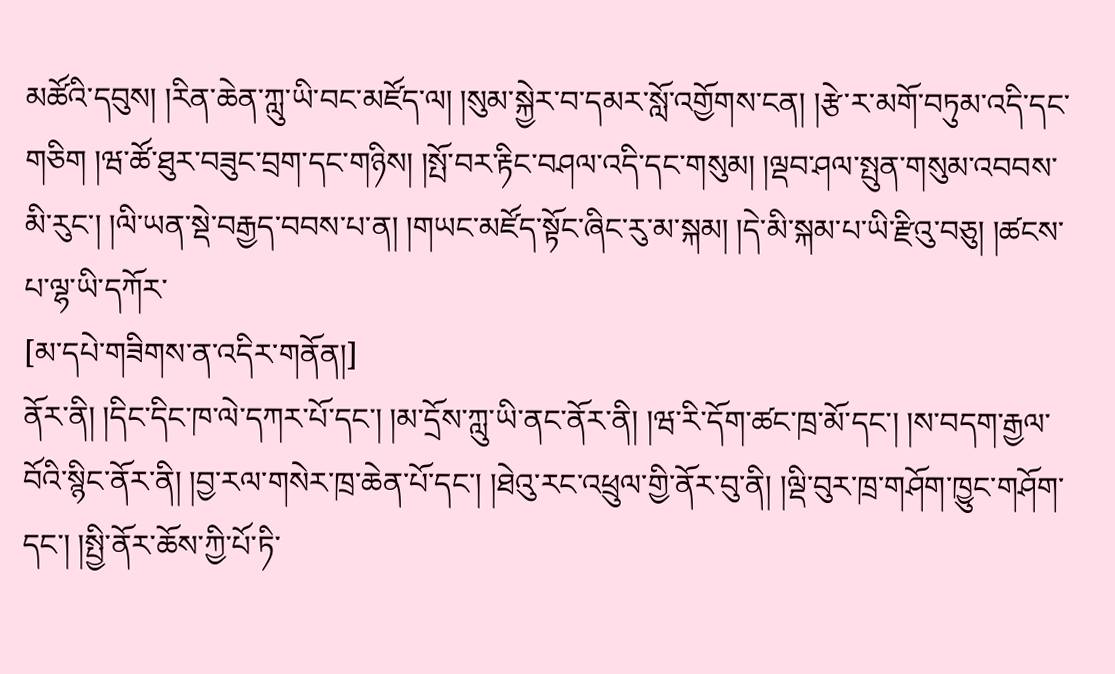མཚོའི་དབུས། །རིན་ཆེན་ཀླུ་ཡི་བང་མཛོད་ལ། །སུམ་སྐྱེར་བ་དམར་སློ་འགྱོགས་ངན། །རྩེ་ར་མགོ་བཏུམ་འདི་དང་གཅིག །ཝ་ཚོ་ཐུར་བཟུང་བྲག་དང་གཉིས། །སྤོ་བར་རྟིང་བཤལ་འདི་དང་གསུམ། །ལྡབ་ཤལ་སྤུན་གསུམ་འབབས་མི་རུང་། །ལི་ཡན་སྡེ་བརྒྱད་བབས་པ་ན། །གཡང་མཛོད་སྟོང་ཞིང་རུ་མ་སྐམ། །དེ་མི་སྐམ་པ་ཡི་རྫིའུ་བཅུ། །ཚངས་པ་ལྷ་ཡི་དཀོར་
[མ་དཔེ་གཟིགས་ན་འདིར་གནོན།]
ནོར་ནི། །དིང་དིང་ཁ་ལེ་དཀར་པོ་དང་། །མ་དྲོས་ཀླུ་ཡི་ནང་ནོར་ནི། །ཝ་རི་དོག་ཚང་ཁྲ་མོ་དང་། །ས་བདག་རྒྱལ་བོའི་སྙིང་ནོར་ནི། །བྱ་རལ་གསེར་ཁྲ་ཆེན་པོ་དང་། །ཐེའུ་རང་འཕྲུལ་གྱི་ནོར་བུ་ནི། །ལྡི་བུར་ཁྲ་གཤོག་ཁྱུང་གཤོག་དང་། །སྤྱི་ནོར་ཆོས་ཀྱི་པོ་ཏི་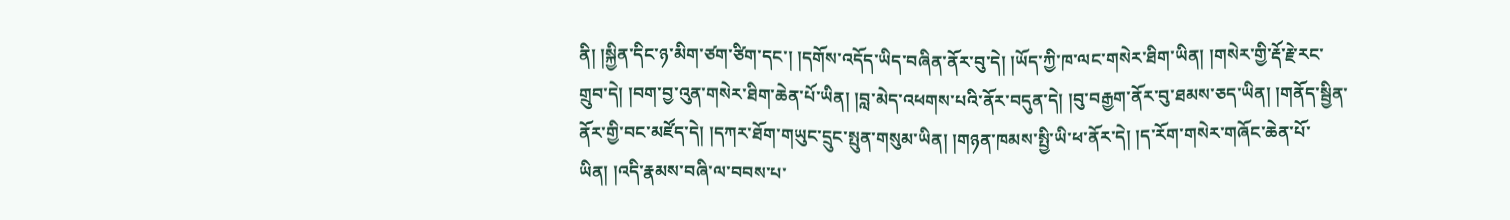ནི། །སྐྱིན་དིང་ཉ་མིག་ཙག་ཙིག་དང་། །དགོས་འདོད་ཡིད་བཞིན་ནོར་བུ་དེ། །ཡོད་ཀྱི་ཁ་ལང་གསེར་ཐིག་ཡིན། །གསེར་གྱི་རྡོ་རྗེ་རང་གྲུབ་དེ། །བག་བྱ་འུན་གསེར་ཐིག་ཆེན་པོ་ཡིན། །བླ་མེད་འཕགས་པའི་ནོར་བདུན་དེ། །བུ་བརྒྱག་ནོར་བུ་ཐམས་ཅད་ཡིན། །གནོད་སྦྱིན་ནོར་གྱི་བང་མཛོད་དེ། །དཀར་ཐོག་གཡུང་དྲུང་སྤུན་གསུམ་ཡིན། །གཉན་ཁམས་སྤྱི་ཡི་ཕ་ནོར་དེ། །ད་རོག་གསེར་གཞོང་ཆེན་པོ་ཡིན། །འདི་རྣམས་བཞི་ལ་བབས་པ་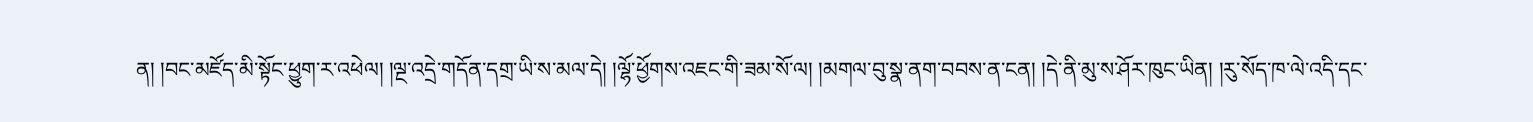ན། །བང་མཛོད་མི་སྟོང་ཕྱུག་ར་འཕེལ། །ལྔ་འདྲེ་གདོན་དགྲ་ཡི་ས་མལ་དེ། །ལྷོ་ཕྱོགས་འཇང་གི་ཟམ་སོ་ལ། །མགལ་བུ་སྣ་ནག་བབས་ན་ངན། །དེ་ནི་མུ་ས་ཤོར་ཁུང་ཡིན། །རུ་སོད་ཁ་ལེ་འདི་དང་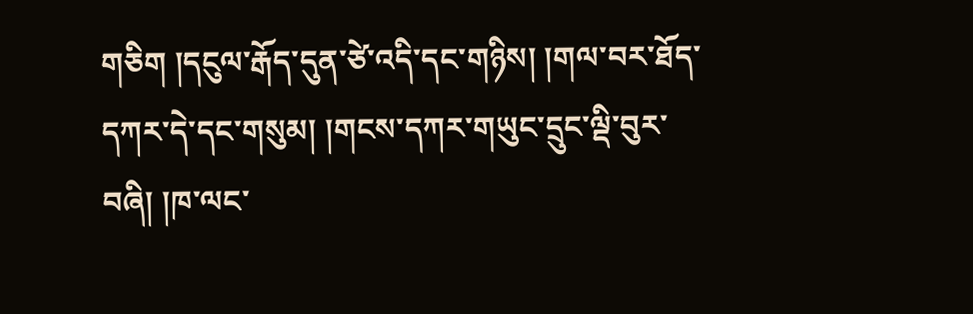གཅིག །དངུལ་རྒོད་དུན་ཙེ་འདི་དང་གཉིས། །གལ་བར་ཐོད་དཀར་དེ་དང་གསུམ། །གངས་དཀར་གཡུང་དྲུང་ལྡི་བུར་བཞི། །ཁ་ལང་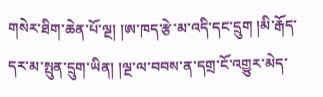གསེར་ཐིག་ཆེན་པོ་ལྔ། །ཨ་ཁད་རྩེ་མ་འདི་དང་དྲུག །མི་རྒོད་དར་མ་སྤུན་དྲུག་ཡིན། །ལྔ་ལ་བབས་ན་དགྲ་ངོ་འགྱུར་མེད་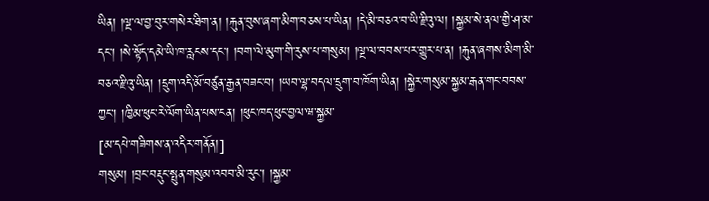ཡིན། །ལྔ་ལ་བྱ་བུར་གསེར་ཐིག་ན། །རྐུན་བུས་ཞག་མིག་བཅས་པ་ཡིན། །དེ་མི་བཅའ་བ་ཡི་རྫིའུ་ལ། །སྐྱམ་སེ་ནལ་གྱི་ཤ་མ་དང་། །སེ་སྟོད་དམེ་ཡི་ཁ་རླངས་དང་། །བག་ལེ་མུག་གི་རུས་པ་གསུམ། །ལྔ་ལ་བབས་པར་གྱུར་པ་ན། །རྐུན་ཞགས་མིག་མི་བཅའ་རྫིའུ་ཡིན། །དྲུག་འདི་མོ་བཙུན་རྒྱན་བཟང་བ། །ཡབ་ལྷ་བདལ་དྲུག་བ་ཁོག་ཡིན། །སྐྱེར་གསུམ་སྐྱམ་རྒན་གང་བབས་ཀྱང་། །ཁྱིམ་ཕུང་རེ་ལོག་ཡིན་པས་ངན། །ཕུང་ཁད་ཕུང་བྱལ་ཝ་སྐྱམ་
[མ་དཔེ་གཟིགས་ན་འདིར་གནོན།]
གསུམ། །བྲང་བརྡུང་སྤུན་གསུམ་འབབ་མི་རུང་། །སྐྱམ་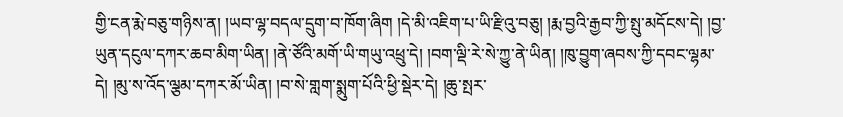གྱི་ངན་རྨེ་བཅུ་གཉིས་ན། །ཡབ་ལྷ་བདལ་དྲུག་བ་ཁོག་ཞིག །དེ་མི་འཇིག་པ་ཡི་རྫིའུ་བཅུ། །རྨ་བྱའི་རྒྱབ་ཀྱི་སྤུ་མདོངས་དེ། །བྱ་ཡུན་དངུལ་དཀར་ཆབ་མིག་ཡིན། །ནེ་ཙོའི་མགོ་ཡི་གཡུ་འཕྲུ་དེ། །བག་ལྡི་རེ་སེ་ཀྱུ་ནེ་ཡིན། །ཁུ་བྱུག་ཞབས་ཀྱི་དབང་ལྷམ་དེ། །མུ་ས་འོད་ལྕམ་དཀར་མོ་ཡིན། །བ་སེ་གླག་སྨུག་པོའི་ཕྱི་སྡེར་དེ། །ཆུ་སྤར་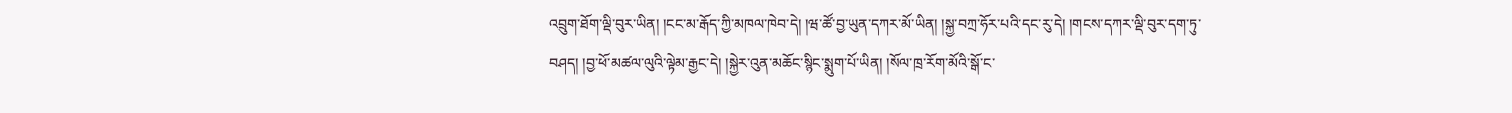འབྲུག་ཐོག་ལྡི་བུར་ཡིན། །ངང་མ་རྒོད་ཀྱི་མཁལ་ཁེབ་དེ། །ཝ་ཚོ་བྱ་ཡུན་དཀར་མོ་ཡིན། །སྐྱ་བཀྲ་ཧོར་པའི་དང་རུ་དེ། །གངས་དཀར་ལྡི་བུར་དག་ཏུ་བཤད། །བྱ་ཕོ་མཚལ་ལུའི་ལྟེམ་རྒྱང་དེ། །སྐྱེར་འུན་མཆོང་སྙིང་སྨུག་པོ་ཡིན། །སོལ་ཁྲ་རོག་མོའི་སྒོ་ང་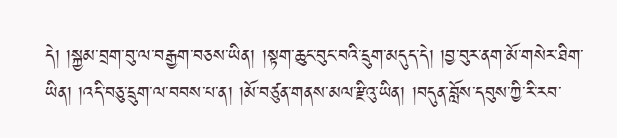དེ། །སྐྱམ་བྲག་བུ་ལ་བརྒྱག་བཅས་ཡིན། །སྟག་ཆུང་བུང་བའི་དྲུག་མདུད་དེ། །བྱ་བུར་ནག་མོ་གསེར་ཐིག་ཡིན། །འདི་བཅུ་དྲུག་ལ་བབས་པ་ན། །མོ་བཙུན་གནས་མལ་རྫིའུ་ཡིན། །བདུན་བློས་དབུས་ཀྱི་རི་རབ་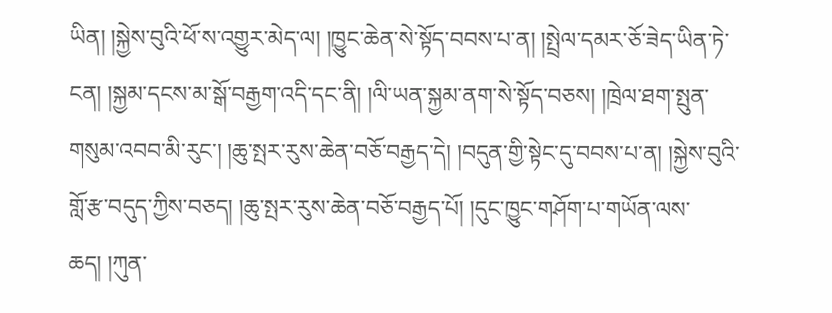ཡིན། །སྐྱེས་བུའི་ཕོ་ས་འགྱུར་མེད་ལ། །ཁྱུང་ཆེན་སེ་སྟོད་བབས་པ་ན། །སྤྲེལ་དམར་ཅོ་ཟེད་ཡིན་ཏེ་ངན། །སྐྱམ་དངས་མ་སྒོ་བརྒྱག་འདི་དང་ནི། །ལི་ཡན་སྐྱམ་ནག་སེ་སྟོད་བཅས། །ཁྲེལ་ཐག་སྤུན་གསུམ་འབབ་མི་རུང་། །ཆུ་སྤར་རུས་ཆེན་བཅོ་བརྒྱད་དེ། །བདུན་གྱི་སྟེང་དུ་བབས་པ་ན། །སྐྱེས་བུའི་གློ་རྩ་བདུད་ཀྱིས་བཅད། །ཆུ་སྤར་རུས་ཆེན་བཅོ་བརྒྱད་པོ། །དུང་ཁྱུང་གཤོག་པ་གཡོན་ལས་ཆད། །ཀུན་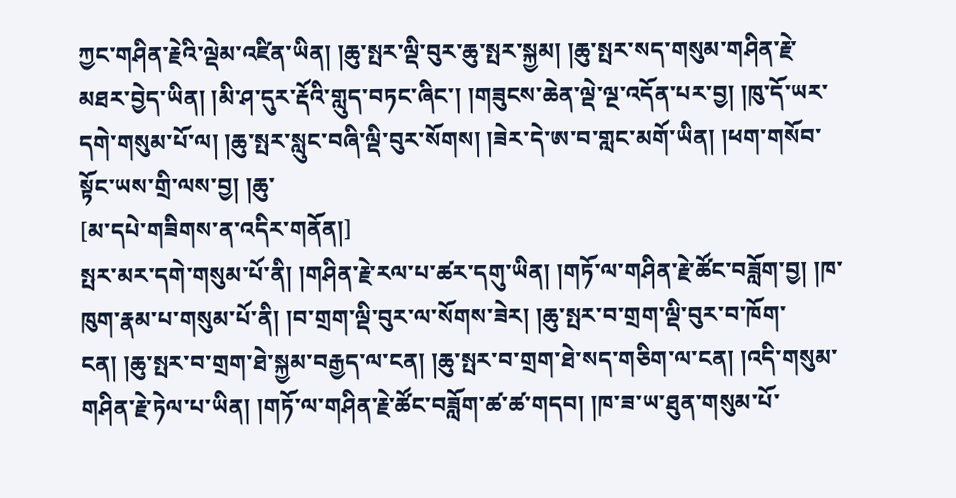ཀྱང་གཤིན་རྗེའི་ལྡེམ་འཛིན་ཡིན། །ཆུ་སྤར་ལྡི་བུར་ཆུ་སྤར་སྐྱམ། །ཆུ་སྤར་སད་གསུམ་གཤིན་རྗེ་མཐར་བྱེད་ཡིན། །མི་ཤ་དུར་རྡོའི་གླུད་བཏང་ཞིང་། །གཟུངས་ཆེན་ལྡེ་ལྔ་འདོན་པར་བྱ། །ཁུ་དོ་ཡར་དགེ་གསུམ་པོ་ལ། །ཆུ་སྤར་སླུང་བཞི་ལྡི་བུར་སོགས། །ཟེར་དེ་ཨ་བ་གླང་མགོ་ཡིན། །ཕག་གསོབ་སྟོང་ཡས་གྲི་ལས་བྱ། །ཆུ་
[མ་དཔེ་གཟིགས་ན་འདིར་གནོན།]
སྤར་མར་དགེ་གསུམ་པོ་ནི། །གཤིན་རྗེ་རལ་པ་ཚར་དགུ་ཡིན། །གཏོ་ལ་གཤིན་རྗེ་ཚོང་བཟློག་བྱ། །ཁ་ཁུག་རྣམ་པ་གསུམ་པོ་ནི། །བ་གྲག་ལྡི་བུར་ལ་སོགས་ཟེར། །ཆུ་སྤར་བ་གྲག་ལྡི་བུར་བ་ཁོག་ངན། །ཆུ་སྤར་བ་གྲག་ཐེ་སྐྱམ་བརྒྱད་ལ་ངན། །ཆུ་སྤར་བ་གྲག་ཐེ་སད་གཅིག་ལ་ངན། །འདི་གསུམ་གཤིན་རྗེ་ཏེལ་པ་ཡིན། །གཏོ་ལ་གཤིན་རྗེ་ཚོང་བཟློག་ཚ་ཚ་གདབ། །ཁ་ཟ་ཡ་ཐུན་གསུམ་པོ་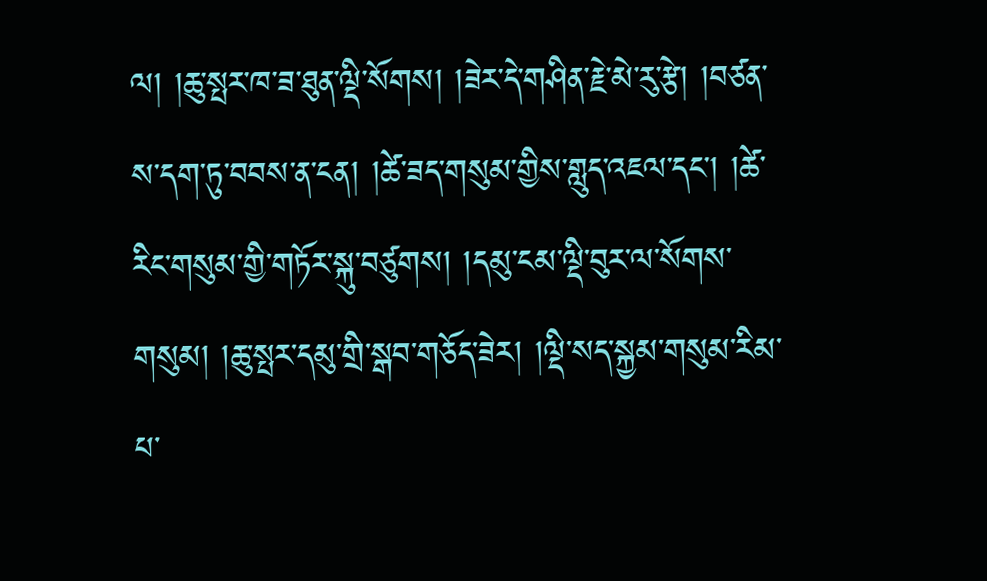ལ། །ཆུ་སྤར་ཁ་ཟ་ཐུན་ལྡི་སོགས། །ཟེར་དེ་གཤིན་རྗེ་མེ་རུ་རྩེ། །བཙན་ས་དག་ཏུ་བབས་ན་ངན། །ཚེ་ཟད་གསུམ་གྱིས་གླུད་འཇལ་དང་། །ཚེ་རིང་གསུམ་གྱི་གཏོར་སྐུ་བཙུགས། །དམུ་ངམ་ལྡི་བུར་ལ་སོགས་གསུམ། །ཆུ་སྤར་དམུ་གྲི་སྒབ་གཅོད་ཟེར། །ལྡི་སད་སྐྱམ་གསུམ་རིམ་པ་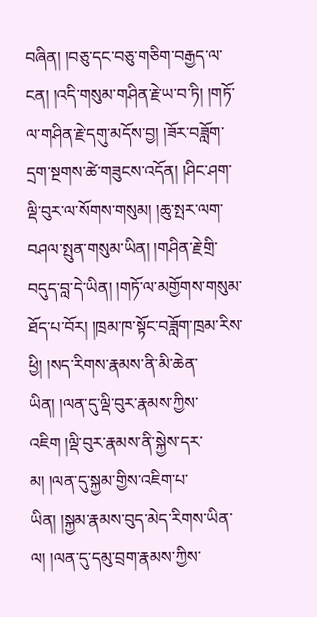བཞིན། །བཅུ་དང་བཅུ་གཅིག་བརྒྱད་ལ་ངན། །འདི་གསུམ་གཤིན་རྗེ་ཡ་བ་ཏི། །གཏོ་ལ་གཤིན་རྗེ་དགུ་མདོས་བྱ། །ཟོར་བཟློག་དྲག་སྔགས་ཚེ་གཟུངས་འདོན། །ཤིང་ཤག་ལྡི་བུར་ལ་སོགས་གསུམ། །ཆུ་སྤར་ལག་བཤལ་སྤུན་གསུམ་ཡིན། །གཤིན་རྗེ་གྲི་བདུད་བླ་དེ་ཡིན། །གཏོ་ལ་མགྱོགས་གསུམ་ཐོད་པ་བོར། །ཁྲམ་ཁ་སྟོང་བཟློག་ཁྲམ་རིས་ཕྱི། །སད་རིགས་རྣམས་ནི་མི་ཆེན་ཡིན། །ལན་དུ་ལྡི་བུར་རྣམས་ཀྱིས་འཇིག །ལྡི་བུར་རྣམས་ནི་སྐྱེས་དར་མ། །ལན་དུ་སྐྱམ་གྱིས་འཇིག་པ་ཡིན། །སྐྱམ་རྣམས་བུད་མེད་རིགས་ཡིན་ལ། །ལན་དུ་དམུ་བྲག་རྣམས་ཀྱིས་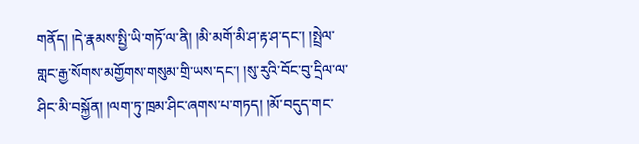གནོད། །དེ་རྣམས་སྤྱི་ཡི་གཏོ་ལ་ནི། །མི་མགོ་མི་ཤ་རྟ་ཤ་དང་། །སྤྲེལ་གླང་རྒྱ་སོགས་མགྱོགས་གསུམ་གྲི་ཡས་དང་། །སུ་རུའི་བོང་བུ་དྲིལ་ལ་ཤིང་མི་བསྐྱོན། །ལག་ཏུ་ཁྲམ་ཤིང་ཞགས་པ་གཏད། །མོ་བདུད་གང་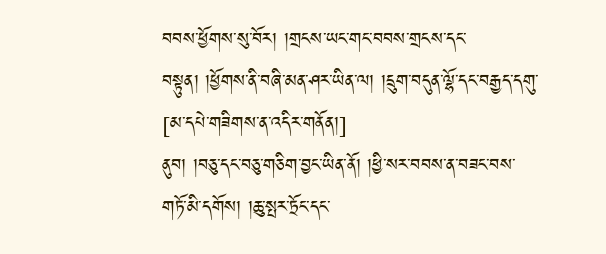བབས་ཕྱོགས་སུ་བོར། །གྲངས་ཡང་གང་བབས་གྲངས་དང་བསྟུན། །ཕྱོགས་ནི་བཞི་མན་ཤར་ཡིན་ལ། །དྲུག་བདུན་ལྷོ་དང་བརྒྱད་དགུ་
[མ་དཔེ་གཟིགས་ན་འདིར་གནོན།]
ནུབ། །བཅུ་དང་བཅུ་གཅིག་བྱང་ཡིན་ནོ། །ཕྱི་སར་བབས་ན་བཟང་བས་གཏོ་མི་དགོས། །ཆུ་སྤར་ཏྲོང་དང་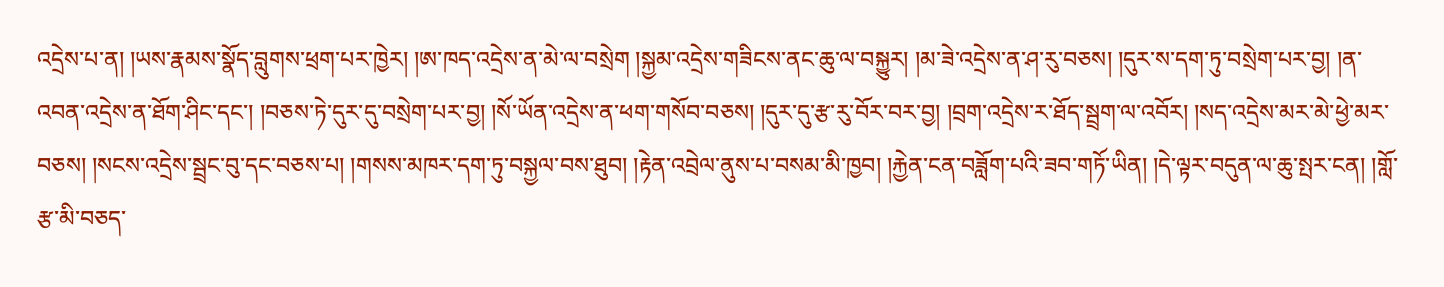འདྲེས་པ་ན། །ཡས་རྣམས་སྣོད་བླུགས་ཕྲག་པར་ཁྱེར། །ཨ་ཁད་འདྲེས་ན་མེ་ལ་བསྲེག །སྐྱམ་འདྲེས་གཟིངས་ནང་ཆུ་ལ་བསྐྱུར། །མ་ཟེ་འདྲེས་ན་ཤ་རུ་བཅས། །དུར་ས་དག་ཏུ་བསྲེག་པར་བྱ། །ན་འབན་འདྲེས་ན་ཐོག་ཤིང་དང་། །བཅས་ཏེ་དུར་དུ་བསྲེག་པར་བྱ། །སོ་ཡོན་འདྲེས་ན་ཕག་གསོབ་བཅས། །དུར་དུ་རྩ་རུ་བོར་བར་བྱ། །བྲག་འདྲེས་ར་ཐོད་སྦྲག་ལ་འབོར། །སད་འདྲེས་མར་མེ་ཕྱེ་མར་བཅས། །སངས་འདྲེས་སྦྲང་བུ་དང་བཅས་པ། །གསས་མཁར་དག་ཏུ་བསྐྱལ་བས་ཐུབ། །རྟེན་འབྲེལ་ནུས་པ་བསམ་མི་ཁྱབ། །རྐྱེན་ངན་བཟློག་པའི་ཟབ་གཏོ་ཡིན། །དེ་ལྟར་བདུན་ལ་ཆུ་སྤར་ངན། །གློ་རྩ་མི་བཅད་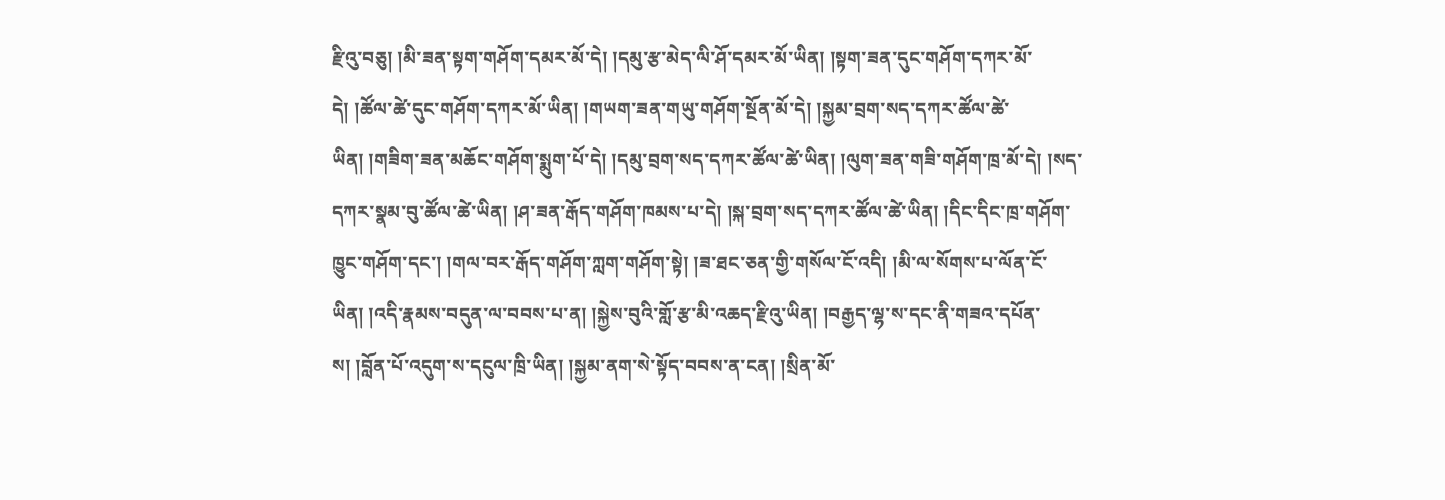རྫིའུ་བཅུ། །མི་ཟན་སྟག་གཤོག་དམར་མོ་དེ། །དམུ་རྩ་མེད་ལི་ཤོ་དམར་མོ་ཡིན། །སྟག་ཟན་དུང་གཤོག་དཀར་མོ་དེ། །ཚོལ་ཚེ་དུང་གཤོག་དཀར་མོ་ཡིན། །གཡག་ཟན་གཡུ་གཤོག་སྔོན་མོ་དེ། །སྐྱམ་བྲག་སད་དཀར་ཚོལ་ཚེ་ཡིན། །གཟིག་ཟན་མཆོང་གཤོག་སྨུག་པོ་དེ། །དམུ་བྲག་སད་དཀར་ཚོལ་ཚེ་ཡིན། །ལུག་ཟན་གཟི་གཤོག་ཁྲ་མོ་དེ། །སད་དཀར་སྣམ་བུ་ཚོལ་ཚེ་ཡིན། །ཤ་ཟན་རྒོད་གཤོག་ཁམས་པ་དེ། །སྐ་བྲག་སད་དཀར་ཚོལ་ཚེ་ཡིན། །དིང་དིང་ཁྲ་གཤོག་ཁྱུང་གཤོག་དང་། །གལ་བར་རྒོད་གཤོག་ཀླག་གཤོག་སྟེ། །ཟ་ཐང་ཅན་གྱི་གསོལ་ངོ་འདི། །མི་ལ་སོགས་པ་ལོན་ངོ་ཡིན། །འདི་རྣམས་བདུན་ལ་བབས་པ་ན། །སྐྱེས་བུའི་གློ་རྩ་མི་འཆད་རྫིའུ་ཡིན། །བརྒྱད་ལྷ་ས་དང་ནི་གཟའ་དཔོན་ས། །བློན་པོ་འདུག་ས་དངུལ་ཁྲི་ཡིན། །སྐྱམ་ནག་སེ་སྟོད་བབས་ན་ངན། །སྲིན་མོ་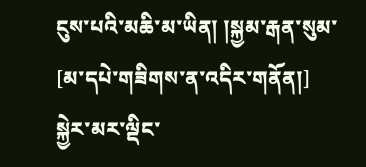ངུས་པའི་མཆི་མ་ཡིན། །སྐྱམ་རྒན་སུམ་
[མ་དཔེ་གཟིགས་ན་འདིར་གནོན།]
སྐྱེར་མར་ལྡིང་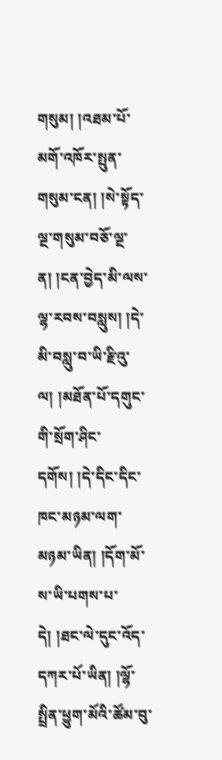གསུམ། །འཐམ་པོ་མགོ་འཁོར་སྤུན་གསུམ་ངན། །སེ་སྟོད་ལྔ་གསུམ་བཅོ་ལྔ་ན། །ངན་བྱེད་མི་ལས་ལྷ་རབས་བསླུས། །དེ་མི་བསླུ་བ་ཡི་རྫིའུ་ལ། །མཐོན་པོ་དགུང་གི་སྲོག་ཤིང་དགོས། །དེ་དིང་དིང་ཁང་མཉམ་ལག་མཉམ་ཡིན། །དོག་མོ་ས་ཡི་པགས་པ་དེ། །ཐང་ལེ་དུང་འོད་དཀར་པོ་ཡིན། །ལྷོ་སྤྲིན་ཕྱུག་མོའི་ཚོམ་བུ་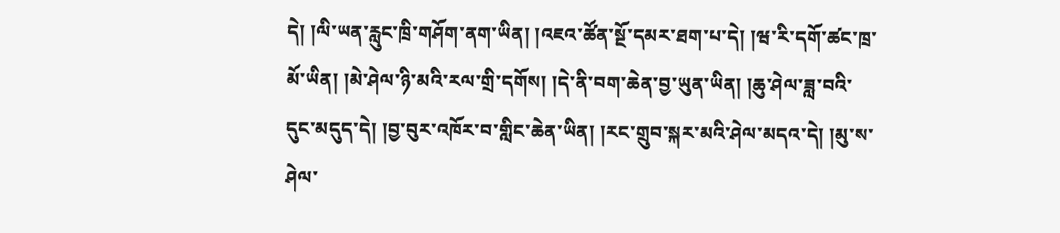དེ། །ལི་ཡན་རླུང་ཁྲི་གཤོག་ནག་ཡིན། །འཇའ་ཚོན་སྔོ་དམར་ཐག་པ་དེ། །ཝ་རི་དགོ་ཚང་ཁྲ་མོ་ཡིན། །མེ་ཤེལ་ཉི་མའི་རལ་གྲི་དགོས། །དེ་ནི་བག་ཆེན་བྱ་ཡུན་ཡིན། །ཆུ་ཤེལ་ཟླ་བའི་དུང་མདུད་དེ། །བྱ་བུར་འཁོར་བ་གླིང་ཆེན་ཡིན། །རང་གྲུབ་སྐར་མའི་ཤེལ་མདའ་དེ། །མུ་ས་ཤེལ་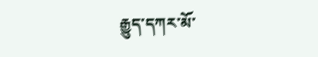རྒྱུད་དཀར་མོ་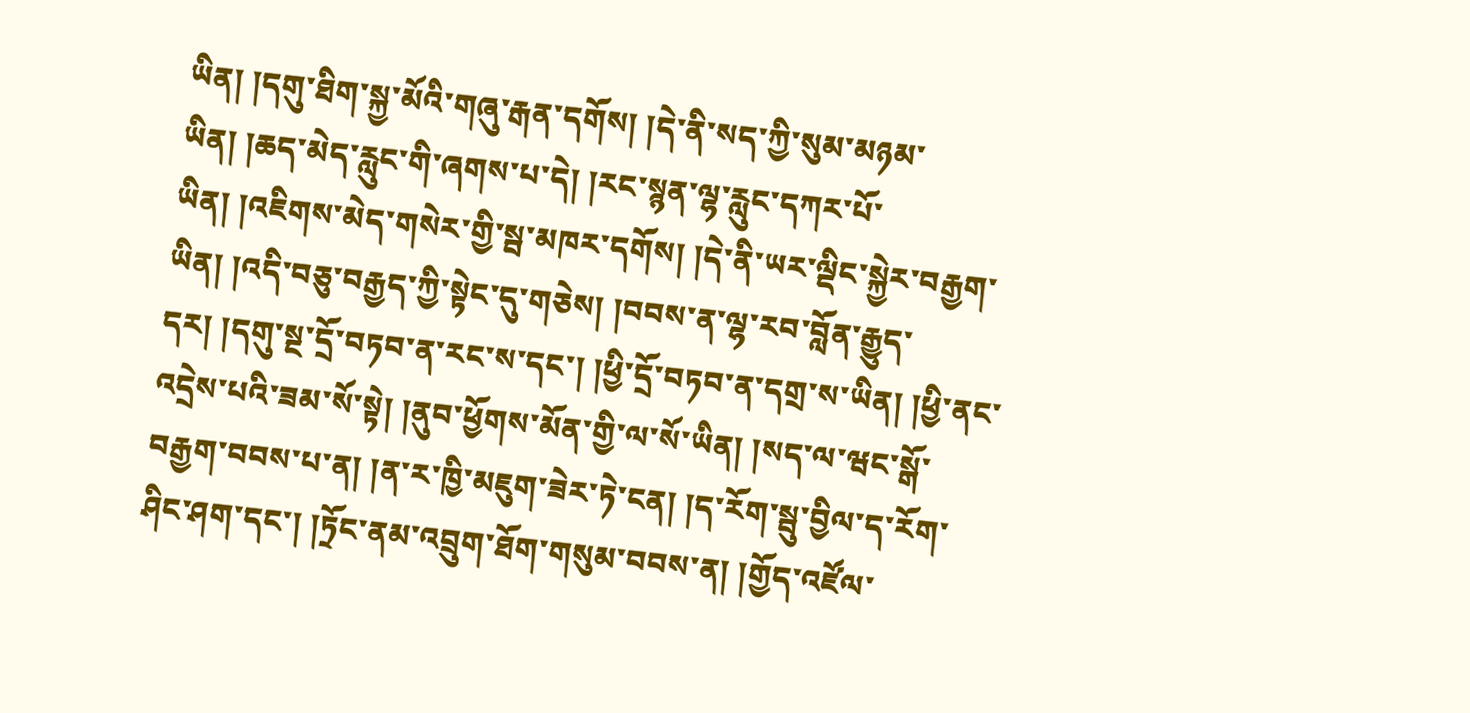ཡིན། །དགུ་ཐིག་སྐྱ་མོའི་གཞུ་རྒན་དགོས། །དེ་ནི་སད་ཀྱི་སུམ་མཉམ་ཡིན། །ཆད་མེད་རླུང་གི་ཞགས་པ་དེ། །རང་སྙན་ལྷ་རླུང་དཀར་པོ་ཡིན། །འཇིགས་མེད་གསེར་གྱི་སྦ་མཁར་དགོས། །དེ་ནི་ཡར་ལྡིང་སྐྱེར་བརྒྱག་ཡིན། །འདི་བཅུ་བརྒྱད་ཀྱི་སྟེང་དུ་གཅེས། །བབས་ན་ལྷ་རབ་བློན་རྒྱུད་དར། །དགུ་སྔ་དྲོ་བཏབ་ན་རང་ས་དང་། །ཕྱི་དྲོ་བཏབ་ན་དགྲ་ས་ཡིན། །ཕྱི་ནང་འདྲེས་པའི་ཟམ་སོ་སྟེ། །ནུབ་ཕྱོགས་མོན་གྱི་ལ་སོ་ཡིན། །སད་ལ་ཝང་སྒོ་བརྒྱག་བབས་པ་ན། །ན་ར་ཁྱི་མཇུག་ཟེར་ཏེ་ངན། །ད་རོག་སྦུ་བྱིལ་ད་རོག་ཤིང་ཤག་དང་། །ཏྲོང་ནམ་འབྲུག་ཐོག་གསུམ་བབས་ན། །གྱོད་འཛོལ་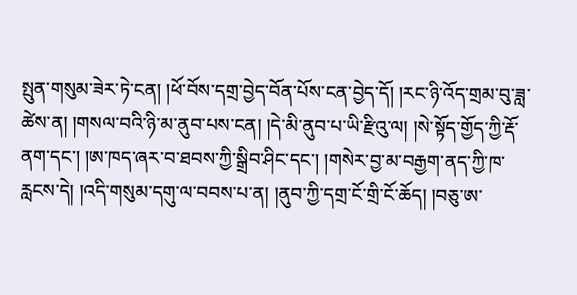སྤུན་གསུམ་ཟེར་ཏེ་ངན། །ཕོ་བོས་དགྲ་བྱེད་བོན་པོས་ངན་བྱེད་དོ། །རང་ཉི་འོད་གྲམ་བུ་ཟླ་ཚེས་ན། །གསལ་བའི་ཉི་མ་ནུབ་པས་ངན། །དེ་མི་ནུབ་པ་ཡི་རྫིའུ་ལ། །སེ་སྟོད་གྱོད་ཀྱི་རྡོ་ནག་དང་། །ཨ་ཁད་ཞར་བ་ཐབས་ཀྱི་སྒྲིབ་ཤིང་དང་། །གསེར་བྱ་མ་བརྒྱག་ནད་ཀྱི་ཁ་རླངས་དེ། །འདི་གསུམ་དགུ་ལ་བབས་པ་ན། །ནུབ་ཀྱི་དགྲ་ངོ་གྲི་ངོ་ཆོད། །བཅུ་ཨ་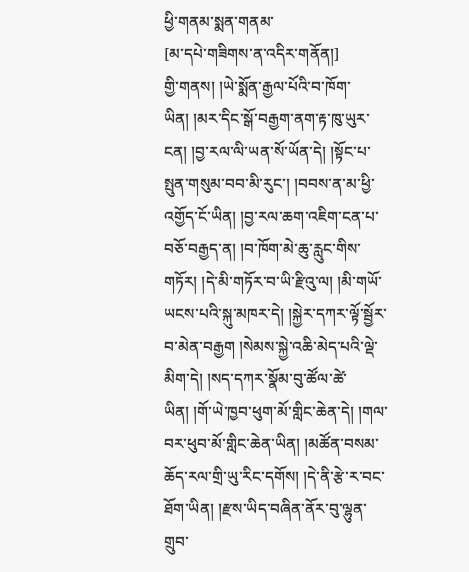ཕྱི་གནམ་སྨན་གནམ་
[མ་དཔེ་གཟིགས་ན་འདིར་གནོན།]
གྱི་གནས། །ཡེ་སྨོན་རྒྱལ་པོའི་བ་ཁོག་ཡིན། །མར་དིང་སྒོ་བརྒྱག་ནག་རྟ་ཁུ་ཡུར་ངན། །བྱ་རལ་ལི་ཡན་སོ་ཡོན་དེ། །སྟོང་པ་སྤུན་གསུམ་བབ་མི་རུང་། །བབས་ན་མ་ཕྱི་འགྱོད་ངོ་ཡིན། །བྱ་རལ་ཆག་འཇིག་ངན་པ་བཅོ་བརྒྱད་ན། །བ་ཁོག་མེ་ཆུ་རླུང་གིས་གཏོར། །དེ་མི་གཏོར་བ་ཡི་རྫིའུ་ལ། །མི་གཡོ་ཡངས་པའི་སྐུ་མཁར་དེ། །སྐྱེར་དཀར་ལྟོ་སྦྱོར་བ་མེན་བརྒྱག །སེམས་སྐྱེ་འཆི་མེད་པའི་ལྡེ་མིག་དེ། །སད་དཀར་སྣོམ་བུ་ཚོལ་ཚེ་ཡིན། །གོ་ཡེ་ཁྱབ་ཕུག་མོ་གླིང་ཆེན་དེ། །གལ་བར་ཕུབ་མོ་གླིང་ཆེན་ཡིན། །མཚོན་བསམ་ཆོད་རལ་གྲི་ཡུ་རིང་དགོས། །དེ་ནི་རྩེ་ར་བང་ཐོག་ཡིན། །རྫས་ཡིད་བཞིན་ནོར་བུ་ལྷུན་གྲུབ་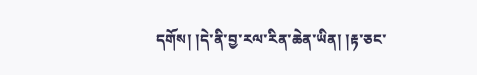དགོས། །དེ་ནི་བྱ་རལ་རིན་ཆེན་ཡིན། །རྟ་ཅང་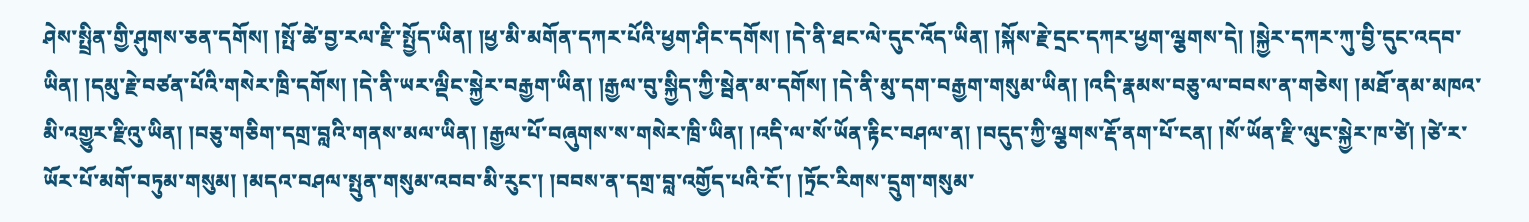ཤེས་སྤྲིན་གྱི་ཤུགས་ཅན་དགོས། །སྤོ་ཚེ་བྱ་རལ་རྫི་སྤྱོད་ཡིན། །ཕྱ་མི་མགོན་དཀར་པོའི་ཕྱག་ཤིང་དགོས། །དེ་ནི་ཐང་ལེ་དུང་འོད་ཡིན། །སྐོས་རྗེ་དྲང་དཀར་ཕྱག་ལྕགས་དེ། །སྐྱེར་དཀར་ཀུ་བྱི་དུང་འདབ་ཡིན། །དམུ་རྗེ་བཙན་པོའི་གསེར་ཁྲི་དགོས། །དེ་ནི་ཡར་ལྡིང་སྐྱེར་བརྒྱག་ཡིན། །རྒྱལ་བུ་སྐྱིད་ཀྱི་སྦེན་མ་དགོས། །དེ་ནི་མུ་དག་བརྒྱག་གསུམ་ཡིན། །འདི་རྣམས་བཅུ་ལ་བབས་ན་གཅེས། །མཐོ་ནམ་མཁའ་མི་འགྱུར་རྫིའུ་ཡིན། །བཅུ་གཅིག་དགྲ་བླའི་གནས་མལ་ཡིན། །རྒྱལ་པོ་བཞུགས་ས་གསེར་ཁྲི་ཡིན། །འདི་ལ་སོ་ཡོན་རྟིང་བཤལ་ན། །བདུད་ཀྱི་ལྕགས་རྡོ་ནག་པོ་ངན། །སོ་ཡོན་རྫི་ལུང་སྐྱེར་ཁ་ཙེ། །ཙེ་ར་ཡོར་པོ་མགོ་བཏུམ་གསུམ། །མདའ་བཤལ་སྤུན་གསུམ་འབབ་མི་རུང་། །བབས་ན་དགྲ་བླ་འགྱོད་པའི་ངོ་། །ཏྲོང་རིགས་དྲུག་གསུམ་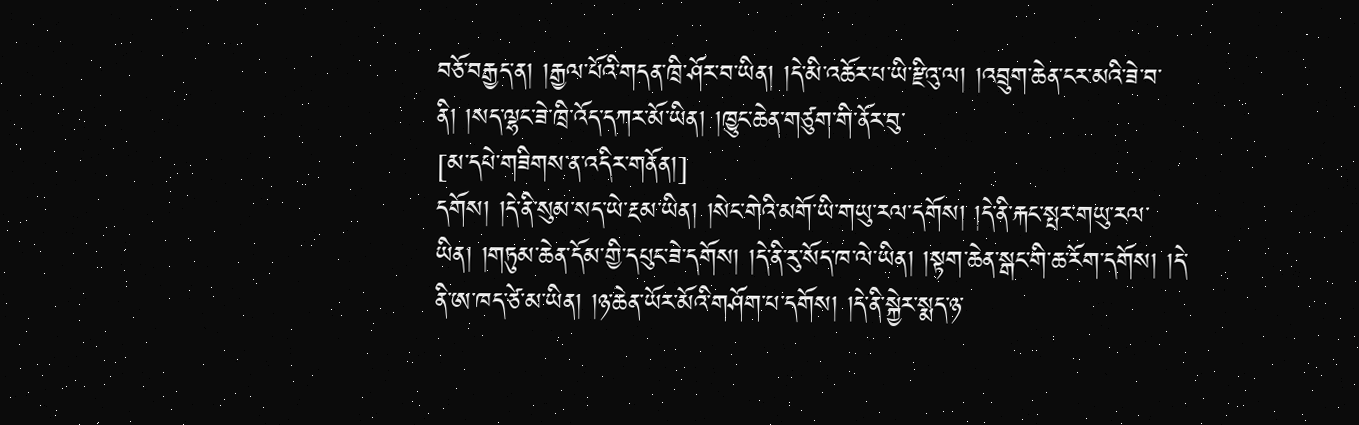བཅོ་བརྒྱད་ན། །རྒྱལ་པོའི་གདན་ཁྲི་ཤོར་བ་ཡིན། །དེ་མི་འཆོར་པ་ཡི་རྫིའུ་ལ། །འབྲུག་ཆེན་ངར་མའི་ཟེ་བ་ནི། །སད་ལྷང་ཟེ་ཁྲི་འོད་དཀར་མོ་ཡིན། །ཁྱུང་ཆེན་གཙུག་གི་ནོར་བུ་
[མ་དཔེ་གཟིགས་ན་འདིར་གནོན།]
དགོས། །དེ་ནི་སུམ་སད་ཡེ་རྔམ་ཡིན། །སེང་གེའི་མགོ་ཡི་གཡུ་རལ་དགོས། །དེ་ནི་རྐང་སྤར་གཡུ་རལ་ཡིན། །གཏུམ་ཆེན་དོམ་གྱི་དཔུང་ཟེ་དགོས། །དེ་ནི་རུ་སོད་ཁ་ལེ་ཡིན། །སྟག་ཆེན་སྒང་གི་ཆ་རོག་དགོས། །དེ་ནི་ཨ་ཁད་ཙེ་མ་ཡིན། །ཉ་ཆེན་ཡོར་མོའི་གཤོག་པ་དགོས། །དེ་ནི་སྐྱེར་སྨད་ཉ་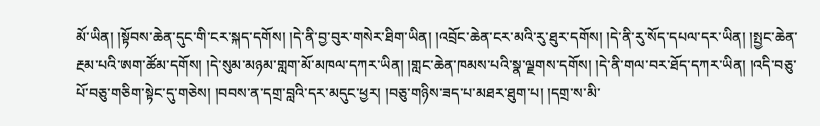མོ་ཡིན། །སྟོབས་ཆེན་དུང་གི་ངར་སྐད་དགོས། །དེ་ནི་བྱ་བུར་གསེར་ཐིག་ཡིན། །འབྲོང་ཆེན་ངར་མའི་རུ་ཐུར་དགོས། །དེ་ནི་རུ་སོད་དཔལ་དར་ཡིན། །སྤྱང་ཆེན་རྔམ་པའི་ཨག་ཚོམ་དགོས། །དེ་སུམ་མཉམ་གླག་མོ་མཁལ་དཀར་ཡིན། །གླང་ཆེན་ཁམས་པའི་སྣ་ལྗགས་དགོས། །དེ་ནི་གལ་བར་ཐོད་དཀར་ཡིན། །འདི་བཅུ་པོ་བཅུ་གཅིག་སྟེང་དུ་གཅེས། །བབས་ན་དགྲ་བླའི་དར་མདུང་ཕྱར། །བཅུ་གཉིས་ཟད་པ་མཐར་ཐུག་པ། །དགྲ་ས་མི་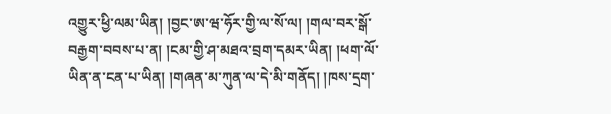འགྱུར་ཕྱི་ལམ་ཡིན། །བྱང་ཨ་ཝ་ཧོར་གྱི་ལ་སོ་ལ། །གལ་བར་སྒོ་བརྒྱག་བབས་པ་ན། །ངམ་གྱི་ཤ་མཐའ་བྲག་དམར་ཡིན། །ཕག་ལོ་ཡིན་ན་ངན་པ་ཡིན། །གཞན་མ་ཀུན་ལ་དེ་མི་གནོད། །ཁས་དྲག་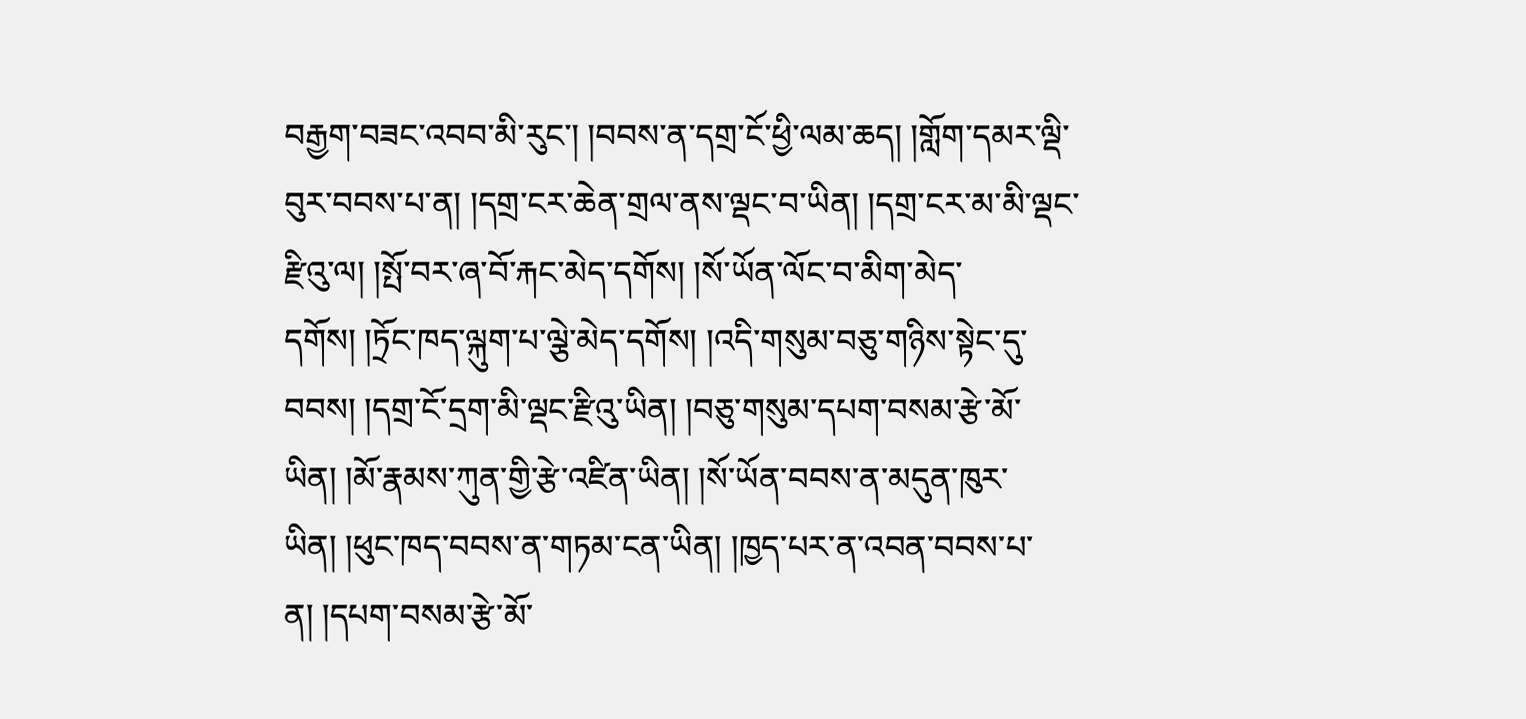བརྒྱག་བཟང་འབབ་མི་རུང་། །བབས་ན་དགྲ་ངོ་ཕྱི་ལམ་ཆད། །གློག་དམར་ལྡི་བུར་བབས་པ་ན། །དགྲ་ངར་ཆེན་གྲལ་ནས་ལྡང་བ་ཡིན། །དགྲ་ངར་མ་མི་ལྡང་རྫིའུ་ལ། །སྤོ་བར་ཞ་བོ་རྐང་མེད་དགོས། །སོ་ཡོན་ལོང་བ་མིག་མེད་དགོས། །ཏྲོང་ཁད་ལྐུག་པ་ལྕེ་མེད་དགོས། །འདི་གསུམ་བཅུ་གཉིས་སྟེང་དུ་བབས། །དགྲ་ངོ་དྲག་མི་ལྡང་རྫིའུ་ཡིན། །བཅུ་གསུམ་དཔག་བསམ་རྩེ་མོ་ཡིན། །མོ་རྣམས་ཀུན་གྱི་རྩེ་འཛིན་ཡིན། །སོ་ཡོན་བབས་ན་མདུན་ཁུར་ཡིན། །ཕུང་ཁད་བབས་ན་གཏམ་ངན་ཡིན། །ཁྱད་པར་ན་འབན་བབས་པ་ན། །དཔག་བསམ་རྩེ་མོ་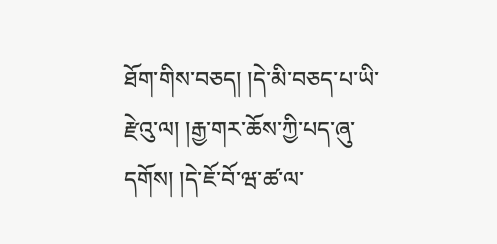ཐོག་གིས་བཅད། །དེ་མི་བཅད་པ་ཡི་རྫེའུ་ལ། །རྒྱ་གར་ཆོས་ཀྱི་པད་ཞུ་དགོས། །དེ་ཇོ་བོ་ཝ་ཚ་ལ་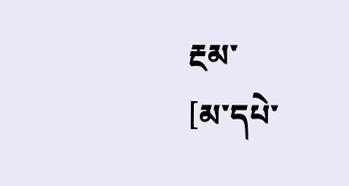རྔམ་
[མ་དཔེ་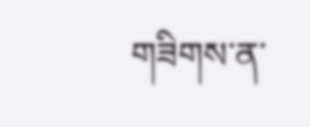གཟིགས་ན་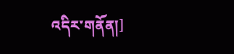འདིར་གནོན།]